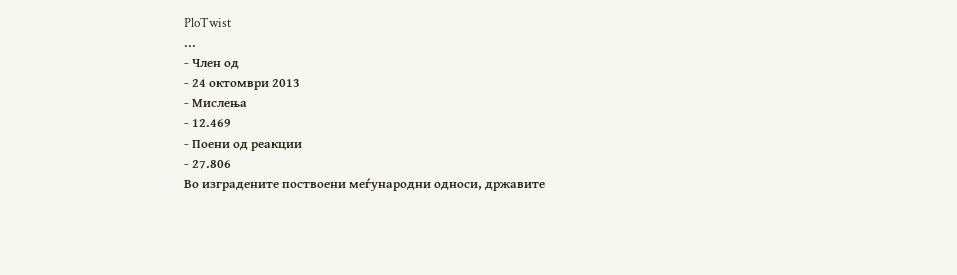PloTwist
...
- Член од
- 24 октомври 2013
- Мислења
- 12.469
- Поени од реакции
- 27.806
Во изградените поствоени меѓународни односи, државите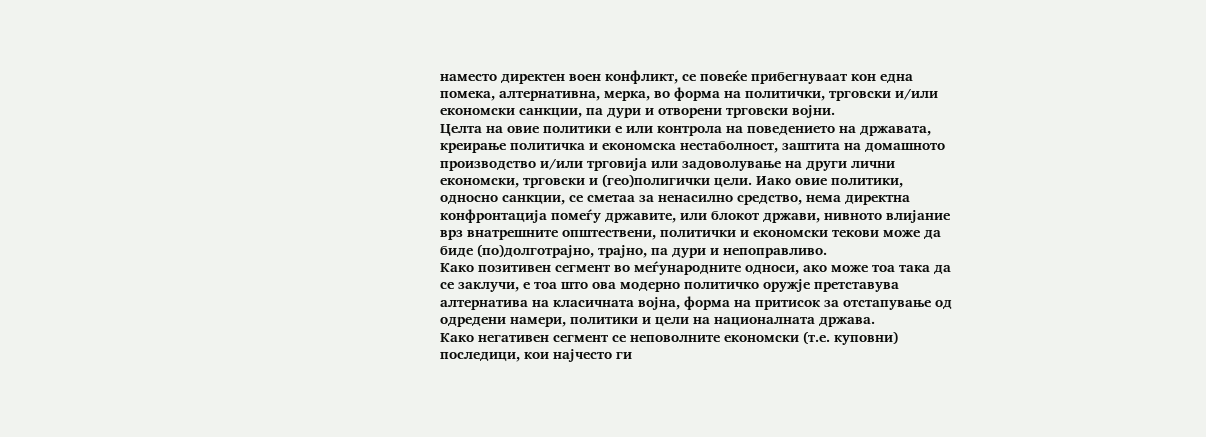наместо директен воен конфликт, се повеќе прибегнуваат кон една помека, алтернативна, мерка, во форма на политички, трговски и/или економски санкции, па дури и отворени трговски војни.
Целта на овие политики е или контрола на поведението на државата, креирање политичка и економска нестаболност, заштита на домашното производство и/или трговија или задоволување на други лични економски, трговски и (гео)полигички цели. Иако овие политики, односно санкции, се сметаа за ненасилно средство, нема директна конфронтација помеѓу државите, или блокот држави, нивното влијание врз внатрешните општествени, политички и економски текови може да биде (по)долготрајно, трајно, па дури и непоправливо.
Како позитивен сегмент во меѓународните односи, ако може тоа така да се заклучи, е тоа што ова модерно политичко оружје претставува алтернатива на класичната војна, форма на притисок за отстапување од одредени намери, политики и цели на националната држава.
Како негативен сегмент се неповолните економски (т.е. куповни) последици, кои најчесто ги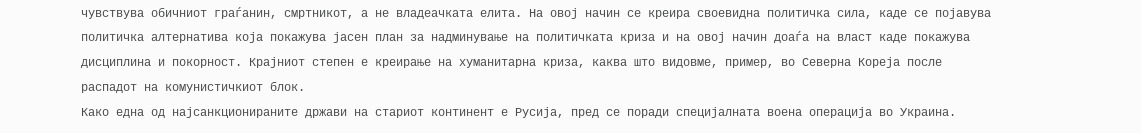чувствува обичниот граѓанин, смртникот, а не владеачката елита. На овој начин се креира своевидна политичка сила, каде се појавува политичка алтернатива која покажува јасен план за надминување на политичката криза и на овој начин доаѓа на власт каде покажува дисциплина и покорност. Крајниот степен е креирање на хуманитарна криза, каква што видовме, пример, во Северна Кореја после распадот на комунистичкиот блок.
Како една од најсанкционираните држави на стариот континент е Русија, пред се поради специјалната воена операција во Украина.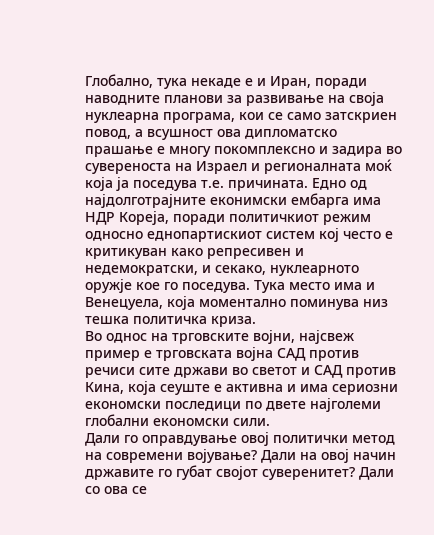Глобално, тука некаде е и Иран, поради наводните планови за развивање на своја нуклеарна програма, кои се само затскриен повод, а всушност ова дипломатско прашање е многу покомплексно и задира во сувереноста на Израел и регионалната моќ која ја поседува т.е. причината. Едно од најдолготрајните еконимски ембарга има НДР Кореја, поради политичкиот режим односно еднопартискиот систем кој често е критикуван како репресивен и недемократски, и секако, нуклеарното оружје кое го поседува. Тука место има и Венецуела, која моментално поминува низ тешка политичка криза.
Во однос на трговските војни, најсвеж пример е трговската војна САД против речиси сите држави во светот и САД против Кина, која сеуште е активна и има сериозни економски последици по двете најголеми глобални економски сили.
Дали го оправдување овој политички метод на современи војување? Дали на овој начин државите го губат својот суверенитет? Дали со ова се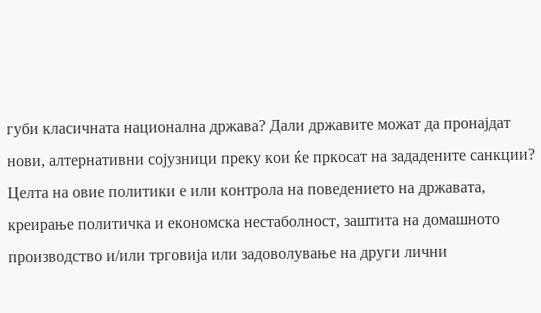губи класичната национална држава? Дали државите можат да пронајдат нови, алтернативни сојузници преку кои ќе пркосат на зададените санкции?
Целта на овие политики е или контрола на поведението на државата, креирање политичка и економска нестаболност, заштита на домашното производство и/или трговија или задоволување на други лични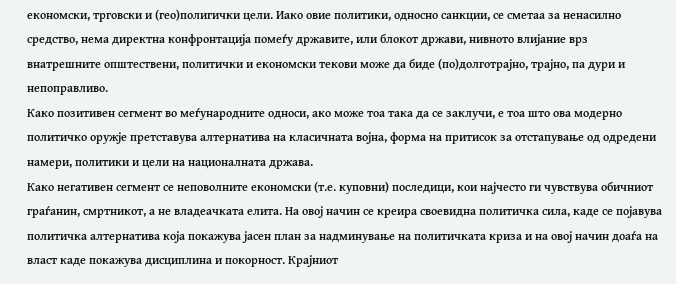економски, трговски и (гео)полигички цели. Иако овие политики, односно санкции, се сметаа за ненасилно средство, нема директна конфронтација помеѓу државите, или блокот држави, нивното влијание врз внатрешните општествени, политички и економски текови може да биде (по)долготрајно, трајно, па дури и непоправливо.
Како позитивен сегмент во меѓународните односи, ако може тоа така да се заклучи, е тоа што ова модерно политичко оружје претставува алтернатива на класичната војна, форма на притисок за отстапување од одредени намери, политики и цели на националната држава.
Како негативен сегмент се неповолните економски (т.е. куповни) последици, кои најчесто ги чувствува обичниот граѓанин, смртникот, а не владеачката елита. На овој начин се креира своевидна политичка сила, каде се појавува политичка алтернатива која покажува јасен план за надминување на политичката криза и на овој начин доаѓа на власт каде покажува дисциплина и покорност. Крајниот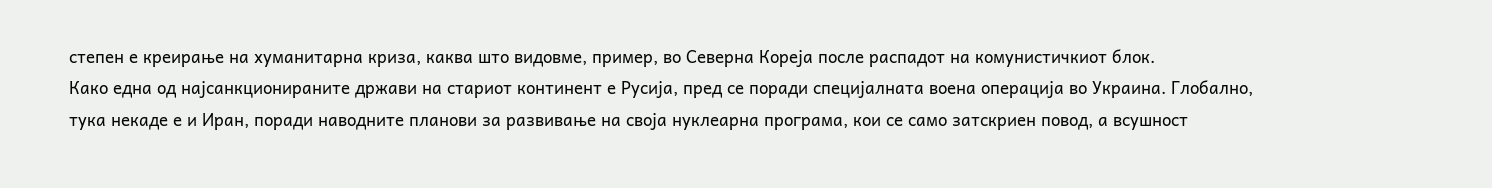степен е креирање на хуманитарна криза, каква што видовме, пример, во Северна Кореја после распадот на комунистичкиот блок.
Како една од најсанкционираните држави на стариот континент е Русија, пред се поради специјалната воена операција во Украина. Глобално, тука некаде е и Иран, поради наводните планови за развивање на своја нуклеарна програма, кои се само затскриен повод, а всушност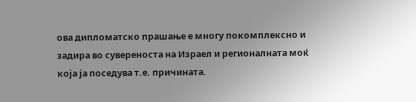ова дипломатско прашање е многу покомплексно и задира во сувереноста на Израел и регионалната моќ која ја поседува т.е. причината.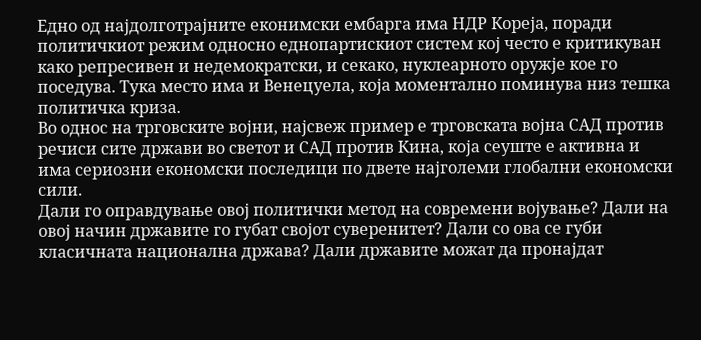Едно од најдолготрајните еконимски ембарга има НДР Кореја, поради политичкиот режим односно еднопартискиот систем кој често е критикуван како репресивен и недемократски, и секако, нуклеарното оружје кое го поседува. Тука место има и Венецуела, која моментално поминува низ тешка политичка криза.
Во однос на трговските војни, најсвеж пример е трговската војна САД против речиси сите држави во светот и САД против Кина, која сеуште е активна и има сериозни економски последици по двете најголеми глобални економски сили.
Дали го оправдување овој политички метод на современи војување? Дали на овој начин државите го губат својот суверенитет? Дали со ова се губи класичната национална држава? Дали државите можат да пронајдат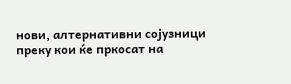нови, алтернативни сојузници преку кои ќе пркосат на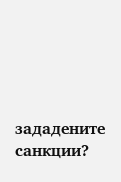зададените санкции?